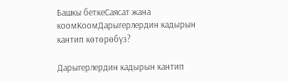Башкы беткеСаясат жана коомКоомДарыгерлердин кадырын кантип көтөрөбүз?

Дарыгерлердин кадырын кантип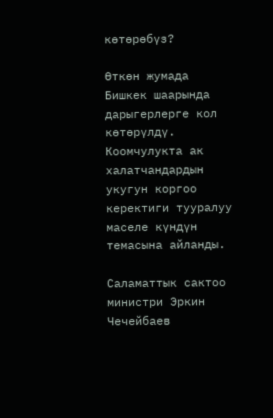көтөрөбүз?

Өткөн жумада Бишкек шаарында дарыгерлерге кол көтөрүлдү. Коомчулукта ак халатчандардын укугун коргоо керектиги тууралуу маселе күндүн темасына айланды.

Саламаттык сактоо министри Эркин Чечейбаев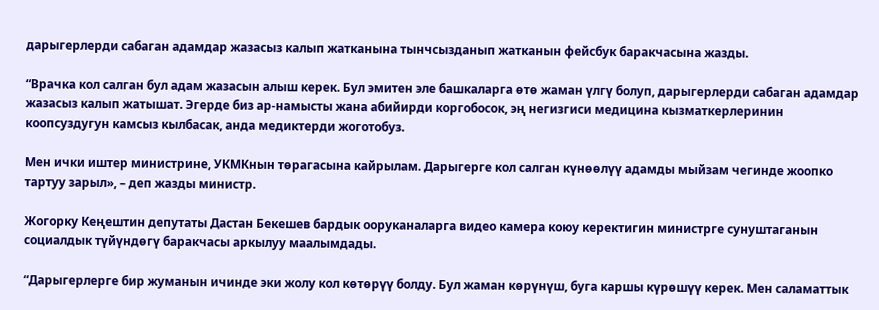дарыгерлерди сабаган адамдар жазасыз калып жатканына тынчсызданып жатканын фейсбук баракчасына жазды.

“Врачка кол салган бул адам жазасын алыш керек. Бул эмитен эле башкаларга өтө жаман үлгү болуп, дарыгерлерди сабаган адамдар жазасыз калып жатышат. Эгерде биз ар-намысты жана абийирди коргобосок, эң негизгиси медицина кызматкерлеринин коопсуздугун камсыз кылбасак, анда медиктерди жоготобуз.

Мен ички иштер министрине, УКМКнын төрагасына кайрылам. Дарыгерге кол салган күнөөлүү адамды мыйзам чегинде жоопко тартуу зарыл», – деп жазды министр.

Жогорку Кеңештин депутаты Дастан Бекешев бардык ооруканаларга видео камера коюу керектигин министрге сунуштаганын социалдык түйүндөгү баракчасы аркылуу маалымдады.

“Дарыгерлерге бир жуманын ичинде эки жолу кол көтөрүү болду. Бул жаман көрүнүш, буга каршы күрөшүү керек. Мен саламаттык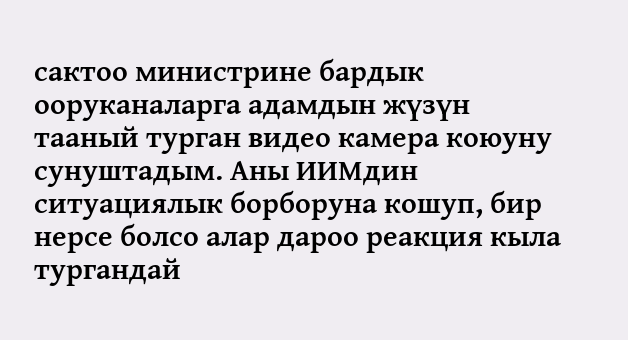сактоо министрине бардык ооруканаларга адамдын жүзүн тааный турган видео камера коюуну сунуштадым. Аны ИИМдин ситуациялык борборуна кошуп, бир нерсе болсо алар дароо реакция кыла тургандай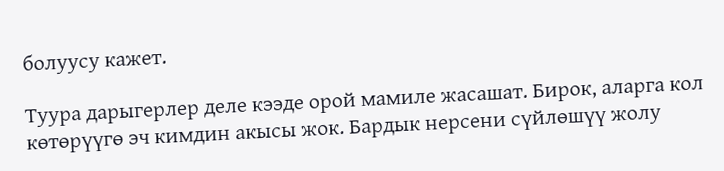болуусу кажет.

Туура дарыгерлер деле кээде орой мамиле жасашат. Бирок, аларга кол көтөрүүгө эч кимдин акысы жок. Бардык нерсени сүйлөшүү жолу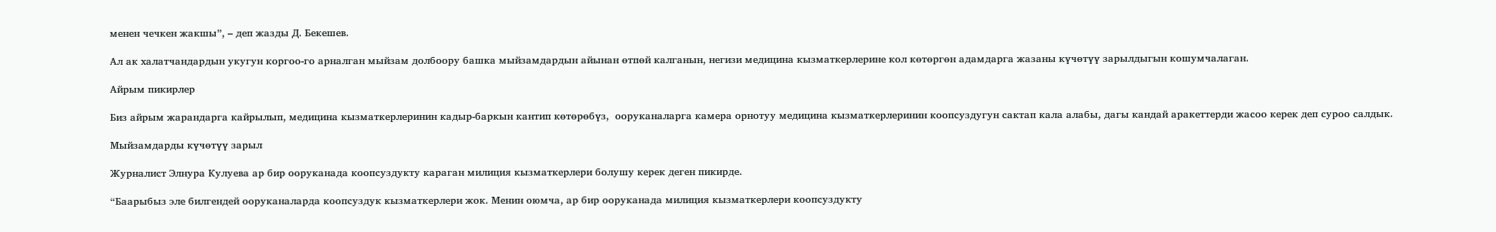менен чечкен жакшы”, – деп жазды Д. Бекешев.

Ал ак халатчандардын укугун коргоо-го арналган мыйзам долбоору башка мыйзамдардын айынан өтпөй калганын, негизи медицина кызматкерлерине кол көтөргөн адамдарга жазаны күчөтүү зарылдыгын кошумчалаган.

Айрым пикирлер

Биз айрым жарандарга кайрылып, медицина кызматкерлеринин кадыр-баркын кантип көтөрөбүз,  ооруканаларга камера орнотуу медицина кызматкерлеринин коопсуздугун сактап кала алабы, дагы кандай аракеттерди жасоо керек деп суроо салдык.

Мыйзамдарды күчөтүү зарыл

Журналист Элнура Кулуева ар бир ооруканада коопсуздукту караган милиция кызматкерлери болушу керек деген пикирде.

“Баарыбыз эле билгендей ооруканаларда коопсуздук кызматкерлери жок. Менин оюмча, ар бир ооруканада милиция кызматкерлери коопсуздукту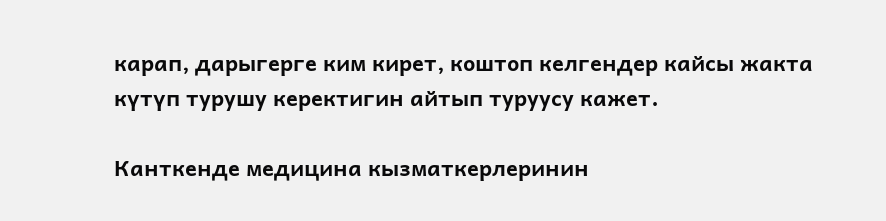карап, дарыгерге ким кирет, коштоп келгендер кайсы жакта күтүп турушу керектигин айтып туруусу кажет.

Канткенде медицина кызматкерлеринин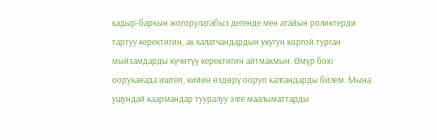кадыр-баркын жогорулатабыз дегенде мен атайын роликтерди тартуу керектигин, ак халатчандардын укугун коргой турган мыйзамдарды күчөтүү керектигин айтмакмын. Өмүр бою ооруканада иштеп, кийин өздөрү ооруп калгандарды билем. Мына ушундай каармандар тууралуу элге маалыматтарды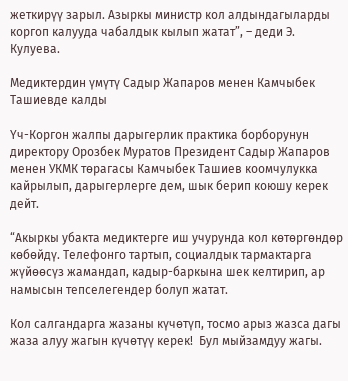жеткирүү зарыл. Азыркы министр кол алдындагыларды коргоп калууда чабалдык кылып жатат”, – деди Э. Кулуева.

Медиктердин үмүтү Садыр Жапаров менен Камчыбек Ташиевде калды

Үч-Коргон жалпы дарыгерлик практика борборунун директору Орозбек Муратов Президент Садыр Жапаров менен УКМК төрагасы Камчыбек Ташиев коомчулукка кайрылып, дарыгерлерге дем, шык берип коюшу керек дейт.

“Акыркы убакта медиктерге иш учурунда кол көтөргөндөр көбөйдү. Телефонго тартып, социалдык тармактарга жүйөөсүз жамандап, кадыр-баркына шек келтирип, ар намысын тепселегендер болуп жатат.

Кол салгандарга жазаны күчөтүп, тосмо арыз жазса дагы жаза алуу жагын күчөтүү керек!  Бул мыйзамдуу жагы.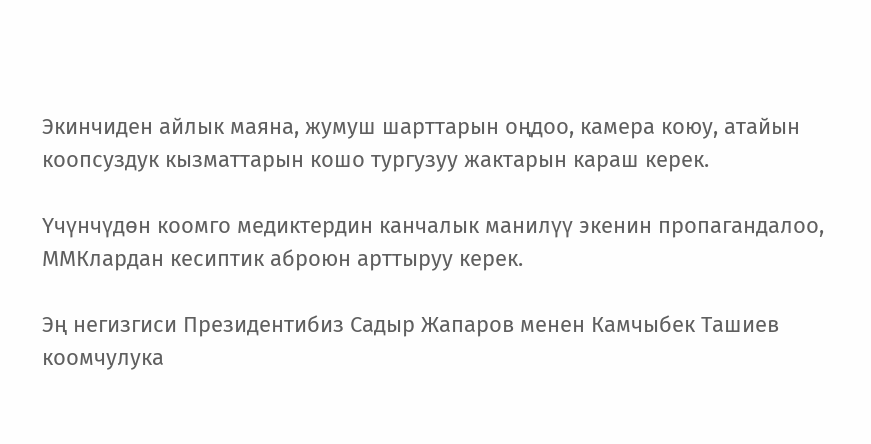Экинчиден айлык маяна, жумуш шарттарын оңдоо, камера коюу, атайын коопсуздук кызматтарын кошо тургузуу жактарын караш керек.

Үчүнчүдөн коомго медиктердин канчалык манилүү экенин пропагандалоо, ММКлардан кесиптик аброюн арттыруу керек.

Эң негизгиси Президентибиз Садыр Жапаров менен Камчыбек Ташиев коомчулука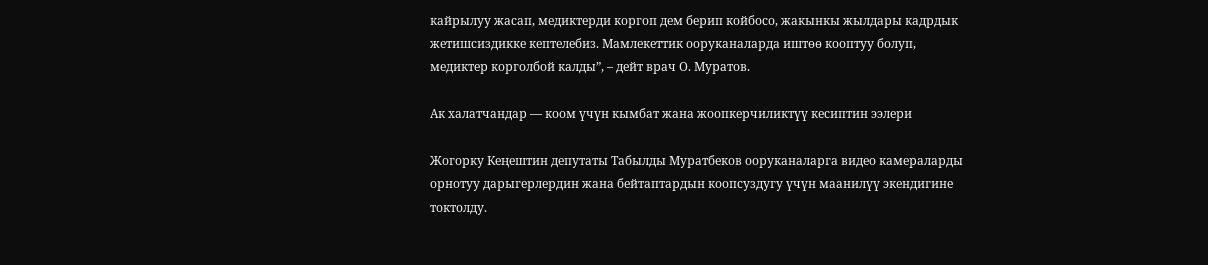кайрылуу жасап, медиктерди коргоп дем берип койбосо, жакынкы жылдары кадрдык жетишсиздикке кептелебиз. Мамлекеттик ооруканаларда иштөө кооптуу болуп, медиктер корголбой калды”, – дейт врач О. Муратов.

Ак халатчандар — коом үчүн кымбат жана жоопкерчиликтүү кесиптин ээлери

Жогорку Кеңештин депутаты Табылды Муратбеков ооруканаларга видео камераларды орнотуу дарыгерлердин жана бейтаптардын коопсуздугу үчүн маанилүү экендигине токтолду.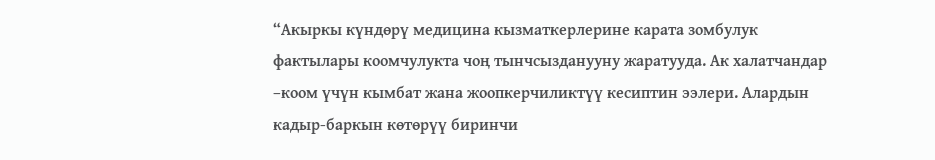“Акыркы күндөрү медицина кызматкерлерине карата зомбулук фактылары коомчулукта чоң тынчсызданууну жаратууда. Ак халатчандар –коом үчүн кымбат жана жоопкерчиликтүү кесиптин ээлери. Алардын кадыр-баркын көтөрүү биринчи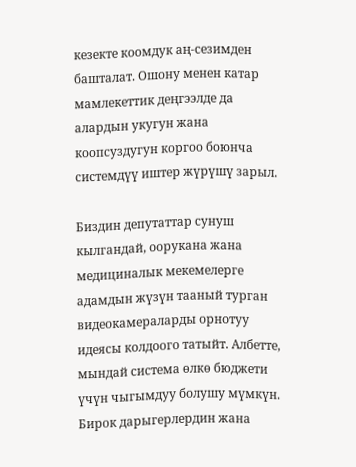кезекте коомдук аң-сезимден башталат. Ошону менен катар мамлекеттик деңгээлде да алардын укугун жана коопсуздугун коргоо боюнча системдүү иштер жүрүшү зарыл.

Биздин депутаттар сунуш кылгандай, оорукана жана медициналык мекемелерге адамдын жүзүн тааный турган видеокамераларды орнотуу идеясы колдоого татыйт. Албетте, мындай система өлкө бюджети үчүн чыгымдуу болушу мүмкүн. Бирок дарыгерлердин жана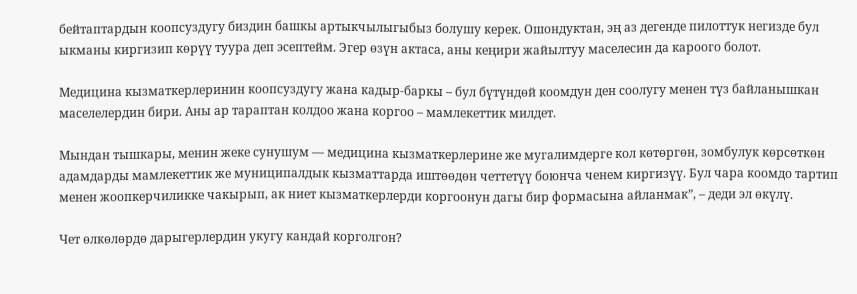бейтаптардын коопсуздугу биздин башкы артыкчылыгыбыз болушу керек. Ошондуктан, эң аз дегенде пилоттук негизде бул ыкманы киргизип көрүү туура деп эсептейм. Эгер өзүн актаса, аны кеңири жайылтуу маселесин да кароого болот.

Медицина кызматкерлеринин коопсуздугу жана кадыр-баркы – бул бүтүндөй коомдун ден соолугу менен түз байланышкан маселелердин бири. Аны ар тараптан колдоо жана коргоо – мамлекеттик милдет.

Мындан тышкары, менин жеке сунушум — медицина кызматкерлерине же мугалимдерге кол көтөргөн, зомбулук көрсөткөн адамдарды мамлекеттик же муниципалдык кызматтарда иштөөдөн четтетүү боюнча ченем киргизүү. Бул чара коомдо тартип менен жоопкерчиликке чакырып, ак ниет кызматкерлерди коргоонун дагы бир формасына айланмак”, – деди эл өкүлү.

Чет өлкөлөрдө дарыгерлердин укугу кандай корголгон?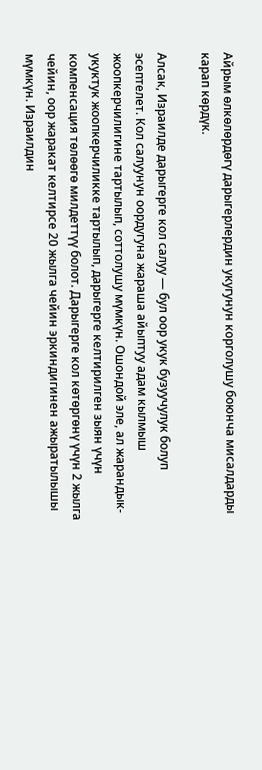Айрым өлкөлөрдөгү дарыгерлердин укугунун корголушу боюнча мисалдарды карап көрдүк.

Алсак, Израилде дарыгерге кол салуу — бул оор укук бузуучулук болуп эсептелет. Кол салуунун оордугуна жараша айыптуу адам кылмыш жоопкерчилигине тартылып, соттолушу мүмкүн. Ошондой эле, ал жарандык-укуктук жоопкерчиликке тартылып, дарыгерге келтирилген зыян үчүн компенсация төлөөгө милдеттүү болот. Дарыгерге кол көтөргөнү үчүн 2 жылга чейин, оор жаракат келтирсе 20 жылга чейин эркиндигинен ажыратылышы мүмкүн. Израилдин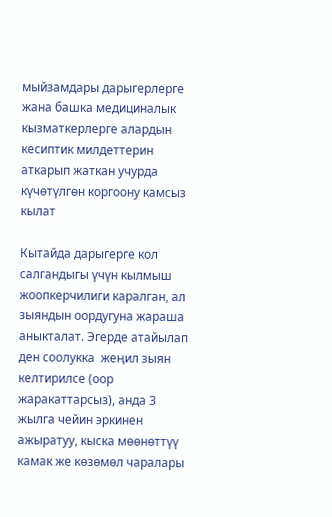мыйзамдары дарыгерлерге жана башка медициналык кызматкерлерге алардын кесиптик милдеттерин аткарып жаткан учурда күчөтүлгөн коргоону камсыз кылат

Кытайда дарыгерге кол салгандыгы үчүн кылмыш жоопкерчилиги каралган, ал зыяндын оордугуна жараша аныкталат. Эгерде атайылап ден соолукка  жеңил зыян келтирилсе (оор жаракаттарсыз), анда 3 жылга чейин эркинен ажыратуу, кыска мөөнөттүү камак же көзөмөл чаралары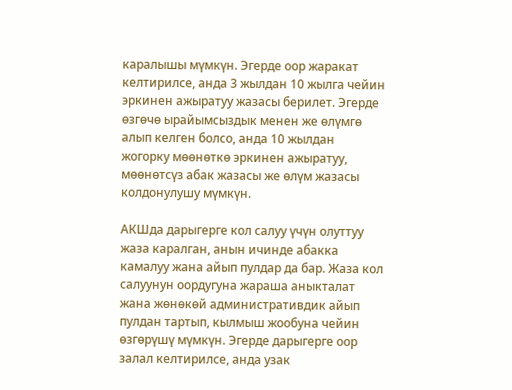каралышы мүмкүн. Эгерде оор жаракат келтирилсе, анда 3 жылдан 10 жылга чейин эркинен ажыратуу жазасы берилет. Эгерде өзгөчө ырайымсыздык менен же өлүмгө алып келген болсо, анда 10 жылдан жогорку мөөнөткө эркинен ажыратуу, мөөнөтсүз абак жазасы же өлүм жазасы колдонулушу мүмкүн.

АКШда дарыгерге кол салуу үчүн олуттуу жаза каралган, анын ичинде абакка камалуу жана айып пулдар да бар. Жаза кол салуунун оордугуна жараша аныкталат жана жөнөкөй административдик айып пулдан тартып, кылмыш жообуна чейин өзгөрүшү мүмкүн. Эгерде дарыгерге оор залал келтирилсе, анда узак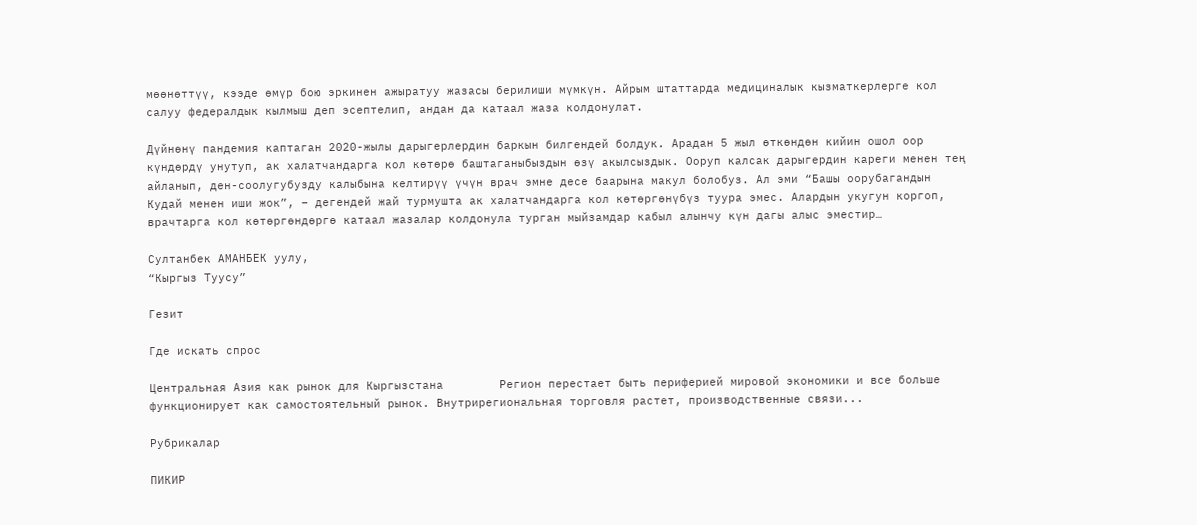мөөнөттүү, кээде өмүр бою эркинен ажыратуу жазасы берилиши мүмкүн. Айрым штаттарда медициналык кызматкерлерге кол салуу федералдык кылмыш деп эсептелип, андан да катаал жаза колдонулат.

Дүйнөнү пандемия каптаган 2020-жылы дарыгерлердин баркын билгендей болдук. Арадан 5 жыл өткөндөн кийин ошол оор күндөрдү унутуп, ак халатчандарга кол көтөрө баштаганыбыздын өзү акылсыздык. Ооруп калсак дарыгердин кареги менен тең айланып, ден-соолугубузду калыбына келтирүү үчүн врач эмне десе баарына макул болобуз. Ал эми “Башы оорубагандын Кудай менен иши жок”, – дегендей жай турмушта ак халатчандарга кол көтөргөнүбүз туура эмес. Алардын укугун коргоп, врачтарга кол көтөргөндөргө катаал жазалар колдонула турган мыйзамдар кабыл алынчу күн дагы алыс эместир…

Султанбек АМАНБЕК уулу,
“Кыргыз Туусу”

Гезит

Где искать спрос

Центральная Азия как рынок для Кыргызстана        Регион перестает быть периферией мировой экономики и все больше функционирует как самостоятельный рынок. Внутрирегиональная торговля растет, производственные связи...

Рубрикалар

ПИКИР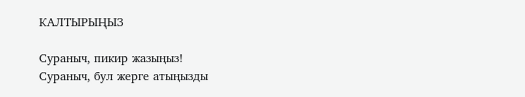КАЛТЫРЫҢЫЗ

Сураныч, пикир жазыңыз!
Сураныч, бул жерге атыңызды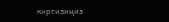киргизиңиз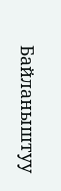Байланыштуу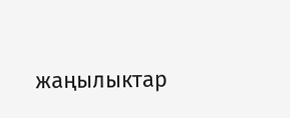жаңылыктар